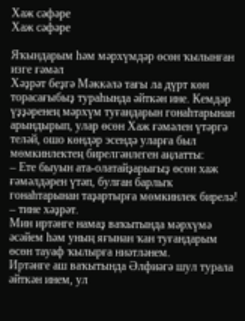Хаж сәфәре
Хаж сәфәре

Яҡындарым һәм мәрхүмдәр өсөн ҡылынған изге ғәмәл
Хәҙрәт беҙгә Мәккәлә тағы ла дүрт көн торасағыбыҙ тураһында әйткән ине. Кемдәр үҙҙәренең мәрхүм туғандарын гонаһтарынан арындырып, улар өсөн Хаж ғәмәлен үтәргә теләй, ошо көндәр эсендә уларға был мөмкинлектең бирелгәнлеген аңлатты:
– Ете быуын ата-олатайҙарығыҙ өсөн хаж ғәмәлдәрен үтәп, булған барлыҡ гонаһтарынан таҙартырға мөмкинлек бирелә! – тине хәҙрәт.
Мин иртәнге намаҙ ваҡытында мәрхүмә әсәйем һәм уның яғынан ҡан туғандарым өсөн тауаф ҡылырға ниәтләнем.
Иртәнге аш ваҡытында Әлфиәгә шул турала әйткән инем, ул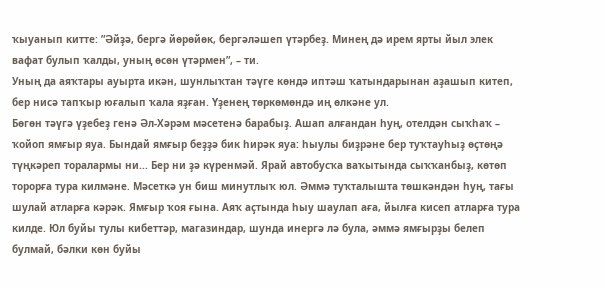ҡыуанып китте: ”Әйҙә, бергә йөрөйөк, бергәләшеп үтәрбеҙ. Минең дә ирем ярты йыл элек вафат булып ҡалды, уның өсөн үтәрмен”, – ти.
Уның да аяҡтары ауырта икән, шунлыҡтан тәүге көндә иптәш ҡатындарынан аҙашып китеп, бер нисә тапҡыр юғалып ҡала яҙған. Үҙенең төркөмөндә иң өлкәне ул.
Бөгөн тәүгә үҙебеҙ генә Әл-Хәрәм мәсетенә барабыҙ. Ашап алғандан һуң, отелдән сыҡһаҡ – ҡойоп ямғыр яуа. Бындай ямғыр беҙҙә бик һирәк яуа: һыулы биҙрәне бер туҡтауһыҙ өҫтөңә түңкәреп торалармы ни... Бер ни ҙә күренмәй. Ярай автобусҡа ваҡытында сыҡҡанбыҙ, көтөп торорға тура килмәне. Мәсеткә ун биш минутлыҡ юл. Әммә туҡталышта төшкәндән һуң, тағы шулай атларға кәрәк. Ямғыр ҡоя ғына. Аяҡ аҫтында һыу шаулап аға, йылға кисеп атларға тура килде. Юл буйы тулы кибеттәр, магазиндар, шунда инергә лә була, әммә ямғырҙы белеп булмай, бәлки көн буйы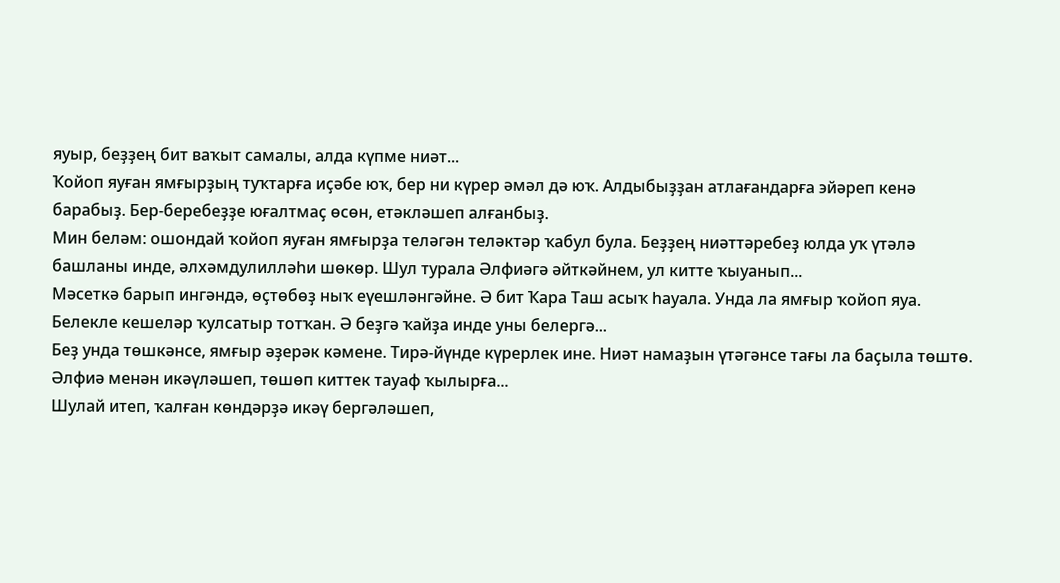яуыр, беҙҙең бит ваҡыт самалы, алда күпме ниәт...
Ҡойоп яуған ямғырҙың туҡтарға иҫәбе юҡ, бер ни күрер әмәл дә юҡ. Алдыбыҙҙан атлағандарға эйәреп кенә барабыҙ. Бер-беребеҙҙе юғалтмаҫ өсөн, етәкләшеп алғанбыҙ.
Мин беләм: ошондай ҡойоп яуған ямғырҙа теләгән теләктәр ҡабул була. Беҙҙең ниәттәребеҙ юлда уҡ үтәлә башланы инде, әлхәмдулилләһи шөкөр. Шул турала Әлфиәгә әйткәйнем, ул китте ҡыуанып...
Мәсеткә барып ингәндә, өҫтөбөҙ ныҡ еүешләнгәйне. Ә бит Ҡара Таш асыҡ һауала. Унда ла ямғыр ҡойоп яуа. Белекле кешеләр ҡулсатыр тотҡан. Ә беҙгә ҡайҙа инде уны белергә...
Беҙ унда төшкәнсе, ямғыр әҙерәк кәмене. Тирә-йүнде күрерлек ине. Ниәт намаҙын үтәгәнсе тағы ла баҫыла төштө. Әлфиә менән икәүләшеп, төшөп киттек тауаф ҡылырға...
Шулай итеп, ҡалған көндәрҙә икәү бергәләшеп,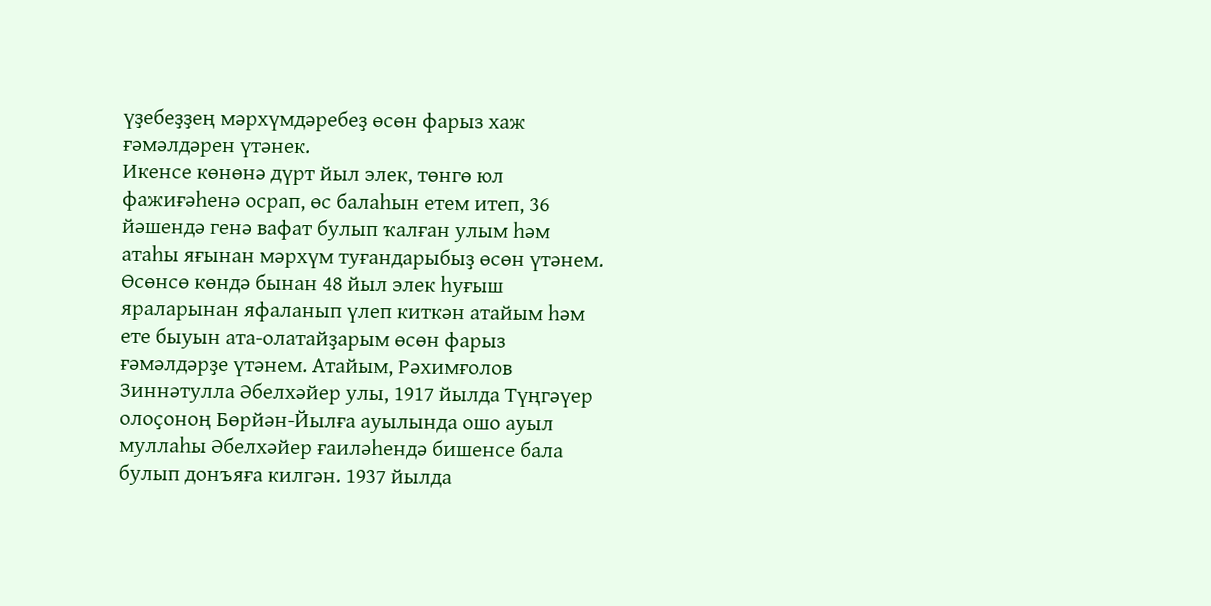үҙебеҙҙең мәрхүмдәребеҙ өсөн фарыз хаж ғәмәлдәрен үтәнек.
Икенсе көнөнә дүрт йыл элек, төнгө юл фажиғәһенә осрап, өс балаһын етем итеп, 36 йәшендә генә вафат булып ҡалған улым һәм атаһы яғынан мәрхүм туғандарыбыҙ өсөн үтәнем.
Өсөнсө көндә бынан 48 йыл элек һуғыш яраларынан яфаланып үлеп киткән атайым һәм ете быуын ата-олатайҙарым өсөн фарыз ғәмәлдәрҙе үтәнем. Атайым, Рәхимғолов Зиннәтулла Әбелхәйер улы, 1917 йылда Түңгәүер олоҫоноң Бөрйән-Йылға ауылында ошо ауыл муллаһы Әбелхәйер ғаиләһендә бишенсе бала булып донъяға килгән. 1937 йылда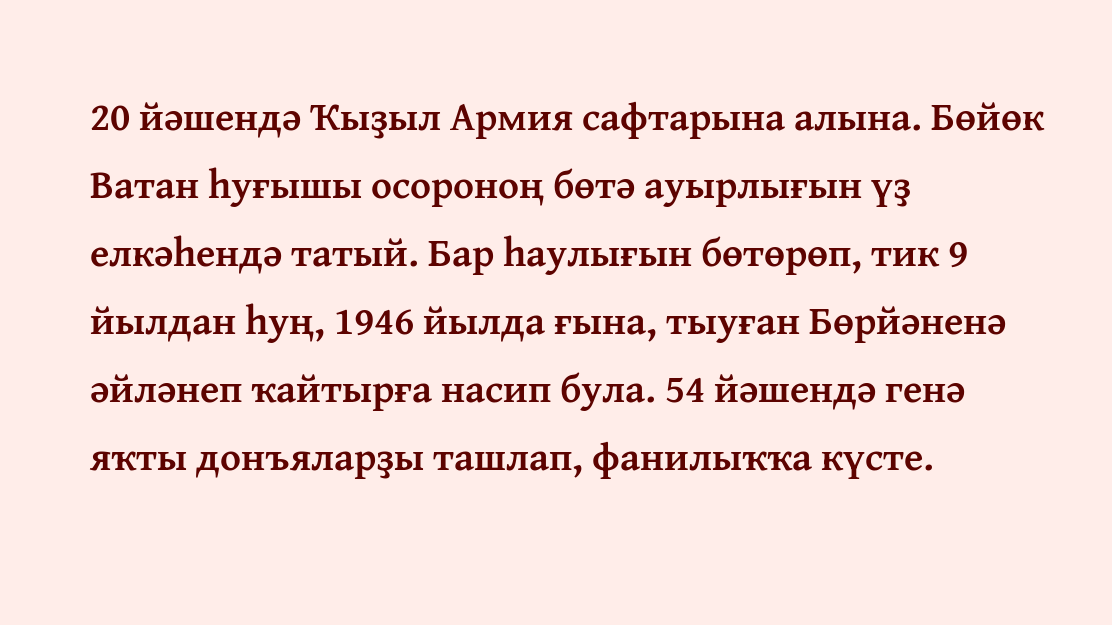20 йәшендә Ҡыҙыл Армия сафтарына алына. Бөйөк Ватан һуғышы осороноң бөтә ауырлығын үҙ елкәһендә татый. Бар һаулығын бөтөрөп, тик 9 йылдан һуң, 1946 йылда ғына, тыуған Бөрйәненә әйләнеп ҡайтырға насип була. 54 йәшендә генә яҡты донъяларҙы ташлап, фанилыҡҡа күсте.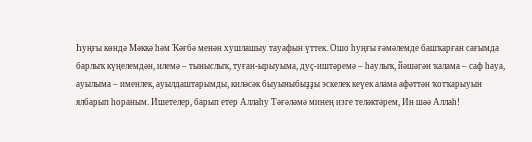Һуңғы көндә Мәккә һәм Ҡәғбә менән хушлашыу тауафын үттек. Ошо һуңғы ғәмәлемде башҡарған сағымда барлыҡ күңелемдән, илемә – тыныслыҡ, туған-ырыуыма, дуҫ-иштәремә – һаулыҡ, йәшәгән ҡалама – саф һауа, ауылыма – именлек, ауылдаштарымды, киләсәк быуыныбыҙҙы эскелек кеүек алама афәттән ҡотҡарыуын ялбарып һораным. Ишетелер, барып етер Аллаһу Тәғәләмә минең изге теләктәрем, Ин шәә Аллаһ!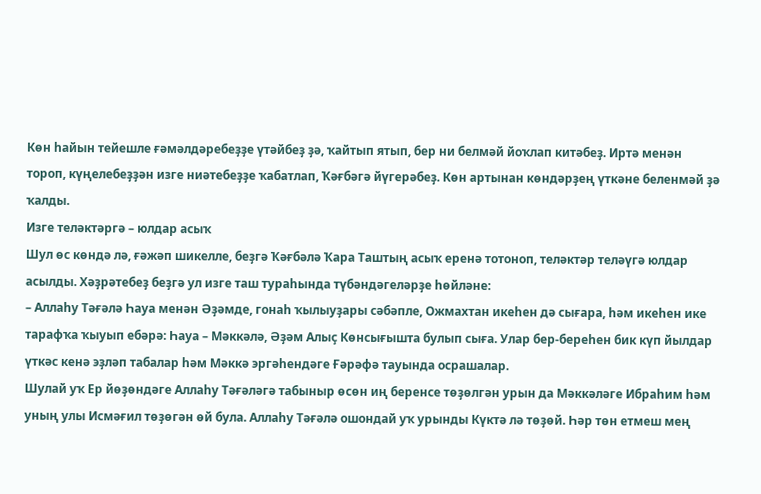Көн һайын тейешле ғәмәлдәребеҙҙе үтәйбеҙ ҙә, ҡайтып ятып, бер ни белмәй йоҡлап китәбеҙ. Иртә менән тороп, күңелебеҙҙән изге ниәтебеҙҙе ҡабатлап, Ҡәғбәгә йүгерәбеҙ. Көн артынан көндәрҙең үткәне беленмәй ҙә ҡалды.
Изге теләктәргә – юлдар асыҡ
Шул өс көндә лә, ғәжәп шикелле, беҙгә Ҡәғбәлә Ҡара Таштың асыҡ еренә тотоноп, теләктәр теләүгә юлдар асылды. Хәҙрәтебеҙ беҙгә ул изге таш тураһында түбәндәгеләрҙе һөйләне:
– Аллаһу Тәғәлә Һауа менән Әҙәмде, гонаһ ҡылыуҙары сәбәпле, Ожмахтан икеһен дә сығара, һәм икеһен ике тарафҡа ҡыуып ебәрә: Һауа – Мәккәлә, Әҙәм Алыҫ Көнсығышта булып сыға. Улар бер-береһен бик күп йылдар үткәс кенә эҙләп табалар һәм Мәккә эргәһендәге Ғәрәфә тауында осрашалар.
Шулай уҡ Ер йөҙөндәге Аллаһу Тәғәләгә табыныр өсөн иң беренсе төҙөлгән урын да Мәккәләге Ибраһим һәм уның улы Исмәғил төҙөгән өй була. Аллаһу Тәғәлә ошондай уҡ урынды Күктә лә төҙөй. Һәр төн етмеш мең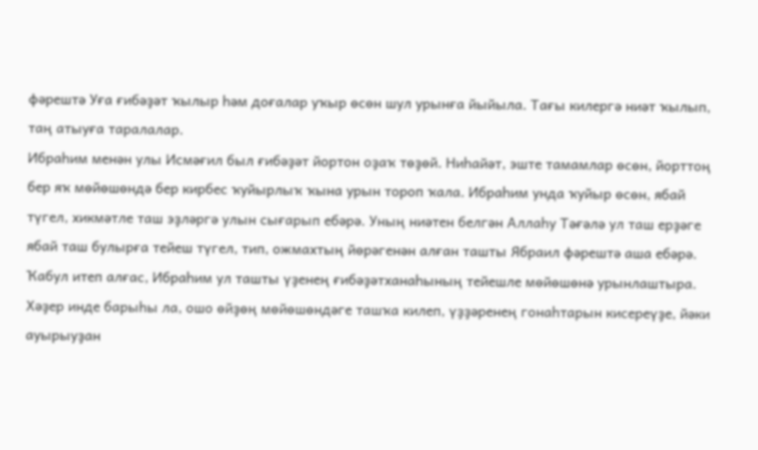фәрештә Уға ғибәҙәт ҡылыр һәм доғалар уҡыр өсөн шул урынға йыйыла. Тағы килергә ниәт ҡылып, таң атыуға таралалар.
Ибраһим менән улы Исмәғил был ғибәҙәт йортон оҙаҡ төҙөй. Ниһайәт, эште тамамлар өсөн, йорттоң бер яҡ мөйөшөндә бер кирбес ҡуйырлыҡ ҡына урын тороп ҡала. Ибраһим унда ҡуйыр өсөн, ябай түгел, хикмәтле таш эҙләргә улын сығарып ебәрә. Уның ниәтен белгән Аллаһу Тәғәлә ул таш ерҙәге ябай таш булырға тейеш түгел, тип, ожмахтың йөрәгенән алған ташты Ябраил фәрештә аша ебәрә. Ҡабул итеп алғас, Ибраһим ул ташты үҙенең ғибәҙәтханаһының тейешле мөйөшөнә урынлаштыра. Хәҙер инде барыһы ла, ошо өйҙөң мөйөшөндәге ташҡа килеп, үҙҙәренең гонаһтарын кисереүҙе, йәки ауырыуҙан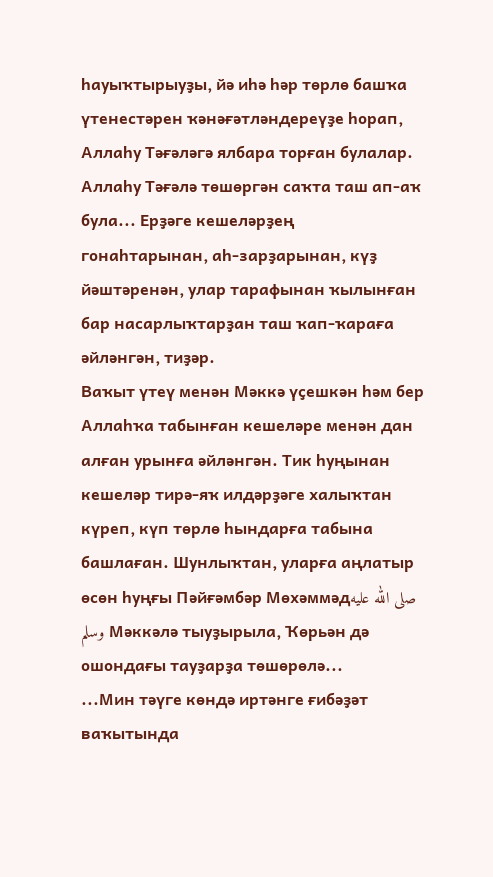һауыҡтырыуҙы, йә иһә һәр төрлө башҡа үтенестәрен ҡәнәғәтләндереүҙе һорап, Аллаһу Тәғәләгә ялбара торған булалар.
Аллаһу Тәғәлә төшөргән саҡта таш ап-аҡ була... Ерҙәге кешеләрҙең гонаһтарынан, аһ-зарҙарынан, күҙ йәштәренән, улар тарафынан ҡылынған бар насарлыҡтарҙан таш ҡап-ҡараға әйләнгән, тиҙәр.
Ваҡыт үтеү менән Мәккә үҫешкән һәм бер Аллаһҡа табынған кешеләре менән дан алған урынға әйләнгән. Тик һуңынан кешеләр тирә-яҡ илдәрҙәге халыҡтан күреп, күп төрлө һындарға табына башлаған. Шунлыҡтан, уларға аңлатыр өсөн һуңғы Пәйғәмбәр Мөхәммәдصلى الله عليه وسلم Мәккәлә тыуҙырыла, Ҡөрьән дә ошондағы тауҙарҙа төшөрөлә...
...Мин тәүге көндә иртәнге ғибәҙәт ваҡытында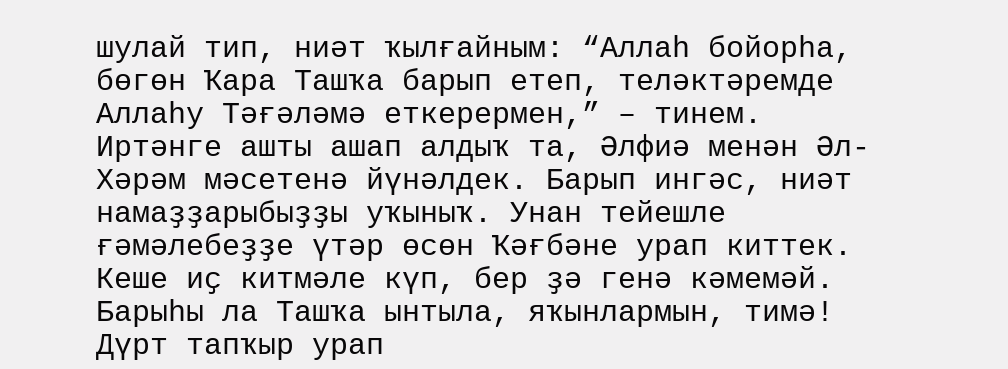шулай тип, ниәт ҡылғайным: “Аллаһ бойорһа, бөгөн Ҡара Ташҡа барып етеп, теләктәремде Аллаһу Тәғәләмә еткерермен,” – тинем.
Иртәнге ашты ашап алдыҡ та, Әлфиә менән Әл-Хәрәм мәсетенә йүнәлдек. Барып ингәс, ниәт намаҙҙарыбыҙҙы уҡыныҡ. Унан тейешле ғәмәлебеҙҙе үтәр өсөн Ҡәғбәне урап киттек. Кеше иҫ китмәле күп, бер ҙә генә кәмемәй. Барыһы ла Ташҡа ынтыла, яҡынлармын, тимә!
Дүрт тапҡыр урап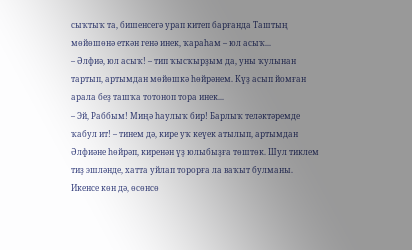сыҡтыҡ та, бишенсегә урап китеп барғанда Таштың мөйөшөнә еткән генә инек, ҡараһам – юл асыҡ...
– Әлфиә, юл асыҡ! – тип ҡысҡырҙым да, уны ҡулынан тартып, артымдан мөйөшкә һөйрәнем. Күҙ асып йомған арала беҙ ташҡа тотоноп тора инек...
– Эй, Раббым! Миңә һаулыҡ бир! Барлыҡ теләктәремде ҡабул ит! – тинем дә, кире уҡ кеүек атылып, артымдан Әлфиәне һөйрәп, киренән үҙ юлыбыҙға төштөк. Шул тиклем тиҙ эшләнде, хатта уйлап торорға ла ваҡыт булманы.
Икенсе көн дә, өсөнсө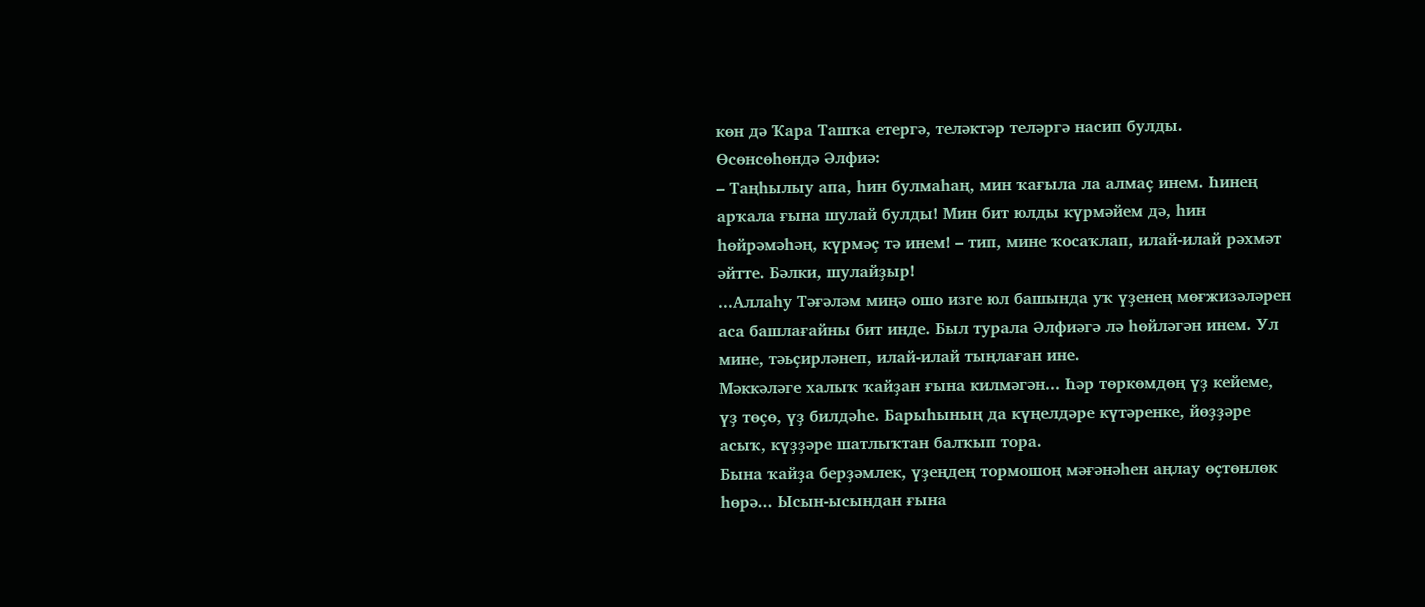көн дә Ҡара Ташҡа етергә, теләктәр теләргә насип булды. Өсөнсөһөндә Әлфиә:
– Таңһылыу апа, һин булмаһаң, мин ҡағыла ла алмаҫ инем. Һинең арҡала ғына шулай булды! Мин бит юлды күрмәйем дә, һин һөйрәмәһәң, күрмәҫ тә инем! – тип, мине ҡосаҡлап, илай-илай рәхмәт әйтте. Бәлки, шулайҙыр!
...Аллаһу Тәғәләм миңә ошо изге юл башында уҡ үҙенең мөғжизәләрен аса башлағайны бит инде. Был турала Әлфиәгә лә һөйләгән инем. Ул мине, тәьҫирләнеп, илай-илай тыңлаған ине.
Мәккәләге халыҡ ҡайҙан ғына килмәгән... Һәр төркөмдөң үҙ кейеме, үҙ төҫө, үҙ билдәһе. Барыһының да күңелдәре күтәренке, йөҙҙәре асыҡ, күҙҙәре шатлыҡтан балҡып тора.
Бына ҡайҙа берҙәмлек, үҙеңдең тормошоң мәғәнәһен аңлау өҫтөнлөк һөрә... Ысын-ысындан ғына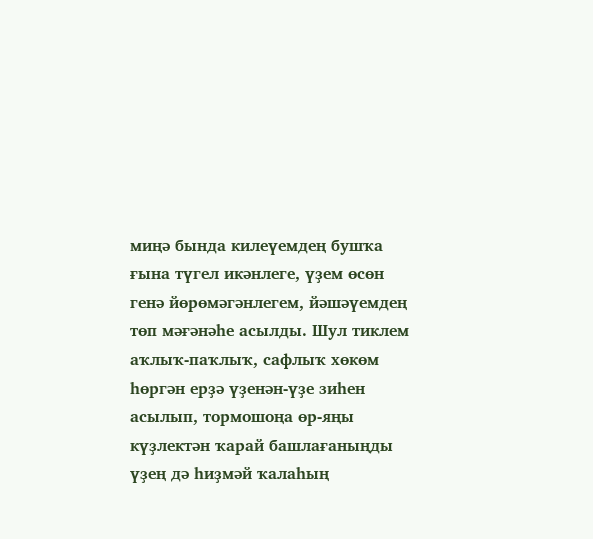миңә бында килеүемдең бушҡа ғына түгел икәнлеге, үҙем өсөн генә йөрөмәгәнлегем, йәшәүемдең төп мәғәнәһе асылды. Шул тиклем аҡлыҡ-паҡлыҡ, сафлыҡ хөкөм һөргән ерҙә үҙенән-үҙе зиһен асылып, тормошоңа өр-яңы күҙлектән ҡарай башлағаныңды үҙең дә һиҙмәй ҡалаһың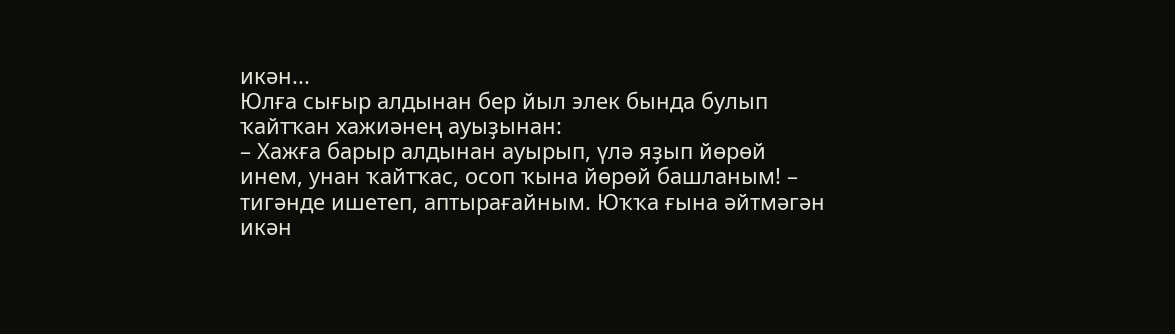икән...
Юлға сығыр алдынан бер йыл элек бында булып ҡайтҡан хажиәнең ауыҙынан:
– Хажға барыр алдынан ауырып, үлә яҙып йөрөй инем, унан ҡайтҡас, осоп ҡына йөрөй башланым! – тигәнде ишетеп, аптырағайным. Юҡҡа ғына әйтмәгән икән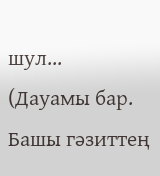шул...
(Дауамы бар. Башы гәзиттең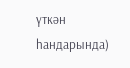үткән һандарында)